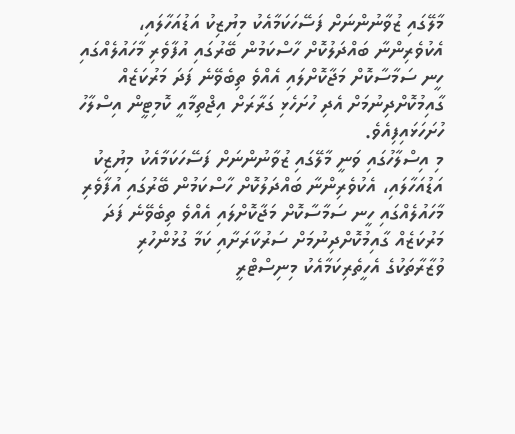މާލޭގައި ޒުވާނުންނަށް ފަސޭހަކަމާއެކު މިޔުޒިކު އަޑުއަހާލައި، އެކުވެރިންނާ ބައްދަލުކޮށް ހާސްކަމުން ބޭރުގައި އުފާވެރި މާހައުލެއްގައި ހީނ ސަމާސާކޮށް މަޖާކޮށްލައި އެއްވެ ތިބެވޭނެ ފަދަ މަރުކަޒެއް ގާއިމުކޮށްދިނުމަށް އެދި ހުށަހެޅި ގަރާރަށް އިޖްތިމާއީ ކޮމިޓީން އިސްލާހު ހުށަހަޅައިފިއެވެ.
މި އިސްލާހުގައި ވަނީ މާލޭގައި ޒުވާނުންނަށް ފަސޭހަކަމާއެކު މިޔުޒިކު އަޑުއަހާލައި، އެކުވެރިންނާ ބައްދަލުކޮށް ހާސްކަމުން ބޭރުގައި އުފާވެރި މާހައުލެއްގައި ހީނ ސަމާސާކޮށް މަޖާކޮށްލައި އެއްވެ ތިބެވޭނެ ފަދަ މަރުކަޒެއް ގާއިމުކޮށްދިނުމަށް ސަރުކާރަށާއި ކަމާ ގުޅުންހުރި ވުޒާރާތަކުގެ އެހީތެރިކަމާއެކު މިނިސްޓްރީ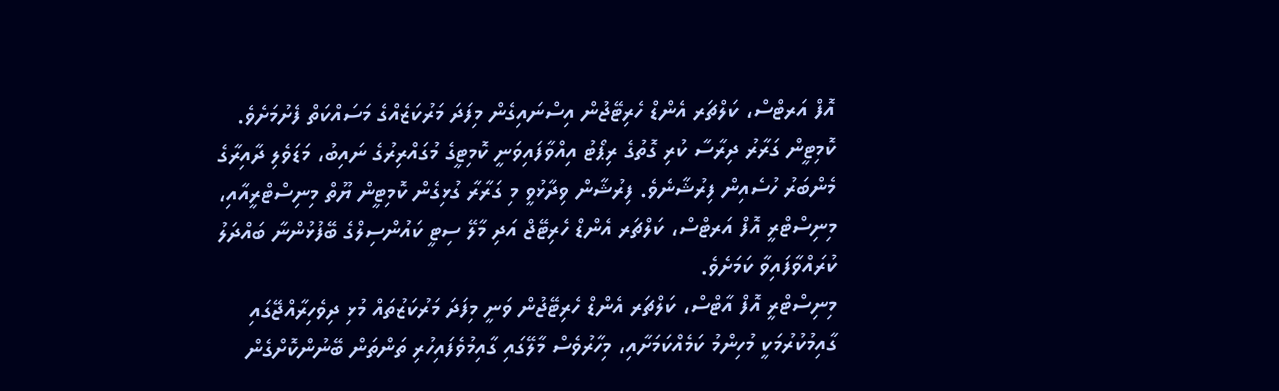އޮފް އަރޓްސް، ކަލްޗަރ އެންޑް ހެރިޓޭޖުން އިސްނައިގެން މިފަދަ މަރުކަޒެއްގެ މަސައްކަތް ފެށުމަށެވެ.
ކޮމިޓީން ގަރާރު ދިރާސާ ކުރި ގޮތުގެ ރިޕޯޓު އިއްވާފައިވަނީ ކޮމިޓީގެ މުގައްރިރުގެ ނައިބު، މަޑަވެލި ދާއިރާގެ މެންބަރު ހުސެއިން ފިރުޝާނެވެ. ފިރުޝާން ވިދާޅުވީ މި ގަރާރާ ގުޅިގެން ކޮމިޓީން ޔޫތް މިނިސްޓްރީއާއި، މިނިސްޓްރީ އޮފް އަރޓްސް، ކަލްޗަރ އެންޑް ހެރިޓޭޖް އަދި މާލޭ ސިޓީ ކައުންސިލްގެ ބޭފުޅުންނާ ބައްދަލު ކުރައްވާފައިވާ ކަމަށެވެ.
މިނިސްޓްރީ އޮފް އާޓްސް، ކަލްޗަރ އެންޑް ހެރިޓޭޖުން ވަނީ މިފަދަ މަރުކަޒުތައް މުޅި ދިވެހިރާއްޖޭގައި ގާއިމުކުރުމަކީ މުހިންމު ކަމެއްކަމަށާއި، މިހާރުވެސް މާލޭގައި ގާއިމުވެފައިހުރި ތަންތަން ބޭނުންކޮށްގެން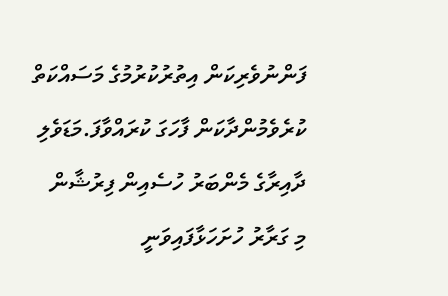ފަންނުވެރިކަން އިތުރުކުރުމުގެ މަސައްކަތް ކުރެވެމުންދާކަން ފާހަގަ ކުރައްވާފަ.މަޑަވެލި ދާއިރާގެ މެންބަރު ހުސެއިން ފިރުޝާން
މި ގަރާރު ހުށަހަޅާފައިވަނީ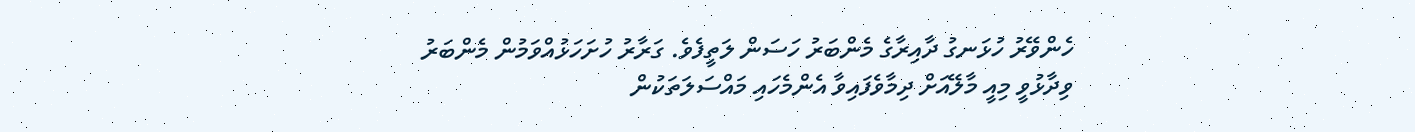ހެންވޭރު ހުޅަނގު ދާއިރާގެ މެންބަރު ހަސަން ލަތީފެވެ. ގަރާރު ހުށަހަޅުއްވަމުން މެންބަރު ވިދާޅުވީ މިއީ މާލޭއަށް ދިމާވެފައިވާ އެންމެހައި މައްސަލަތަކުން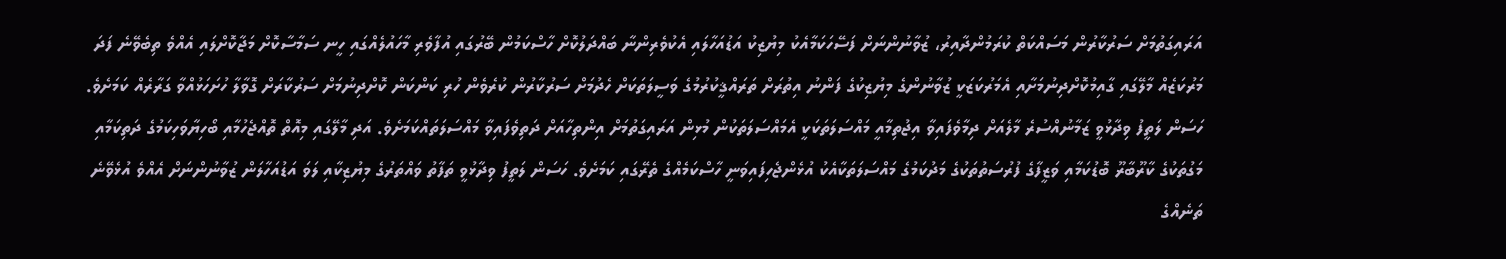އަރައިގަތުމަށް ސަރުކާރުން މަސައްކަތް ކުރަމުންދާއިރު، ޒުވާނުންނަށް ފަސޭހަކަމާއެކު މިޔުޒިކު އަޑުއަހާލައި އެކުވެރިންނާ ބައްދަލުކޮށް ހާސްކަމުން ބޭރުގައި އުފާވެރި މާހައުލެއްގައި ހީނ ސަމާސާކޮށް މަޖާކޮށްލައި އެއްވެ ތިބެވޭނެ ފަދަ މަރުކަޒެއް މާލޭގައި ގާއިމުކޮށްދިނުމަށާއި އެމަރުކަޒަކީ ޒުވާނުންގެ މިޔުޒިކުގެ ފަންނު އިތުރަށް ތަރައްޤީކުރުމުގެ ވަސީލަތަކަށް ހެދުމަށް ސަރުކާރުން ކުރެވެން ހުރި ކަންކަން ކޮށްދިނުމަށް ސަރުކާރަށް ގޮވާލާ ހުށަހަޅުއްވާ ގަރާރެއް ކަމަށެވެ.
ހަސަން ލަތީފު ވިދާޅުވީ ޒަމާނުއްސުރެ މާލެއަށް ދިމާވެފައިވާ އިޖުތިމާއީ މައްސަލަތަކަކީ އެމައްސަލަތަކުން މުޅިން އަރައިގަތުމަށް އިންތިހާއަށް ދަތިވެފައިވާ މައްސަލަތައްކަމަށެވެ. އަދި މާލޭގައި މިއޮތް ތޮއްޖެހުމާއި ބޯހިޔާވަހިކަމުގެ ދަތިކަމާއި މަގުތަކުގެ ކާރޫބާރޫ ބޮޑުކަމާއި ވަޒީފާގެ ފުރުސަތުތަކުގެ މަދުކަމުގެ މައްސަލަތަކާއެކު އުޅެންޖެހިފައިވަނީ ހާސްކަމެއްގެ ތެރޭގައި ކަމަށެވެ. ހަސަން ލަތީފު ވިދާޅުވީ ތަފާތު ވައްތަރުގެ މިޔުޒިކާއި ލަވަ އަޑުއަހާލަން ޒުވާނުންނަށް އެއްވެ އުޅެވޭނެ ތަނެއްގެ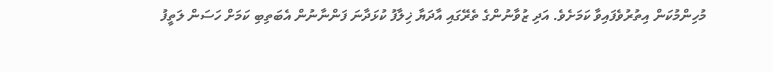މުހިންމުކަން އިތުރުވެފައިވާ ކަމަށެވެ. އަދި ޒުވާނުންގެ ތެރޭގައި އާދަޔާ ޚިލާފު ކުޅަދާނަ ފަންނާނުން އެބަތިބި ކަމަށް ހަސަން ލަތީފު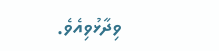ވިދާޅުވިއެވެ.